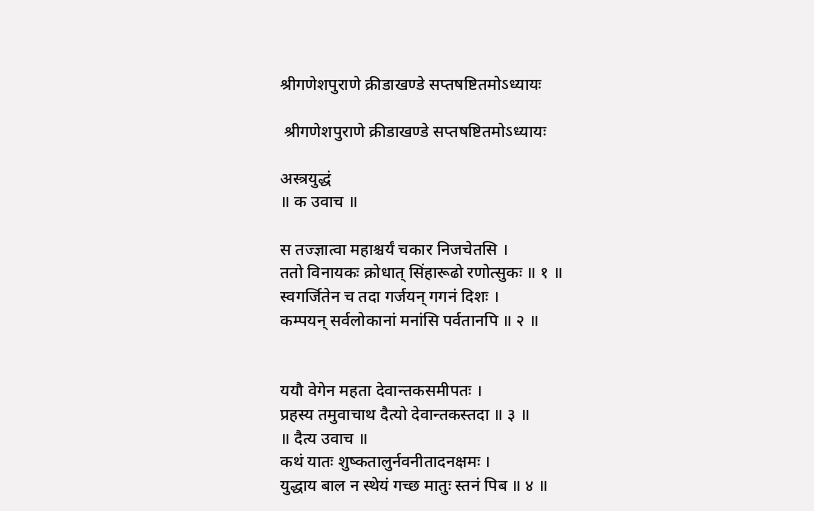श्रीगणेशपुराणे क्रीडाखण्डे सप्तषष्टितमोऽध्यायः

 श्रीगणेशपुराणे क्रीडाखण्डे सप्तषष्टितमोऽध्यायः

अस्त्रयुद्धं
॥ क उवाच ॥

स तज्ज्ञात्वा महाश्चर्यं चकार निजचेतसि ।
ततो विनायकः क्रोधात् सिंहारूढो रणोत्सुकः ॥ १ ॥
स्वगर्जितेन च तदा गर्जयन् गगनं दिशः ।
कम्पयन् सर्वलोकानां मनांसि पर्वतानपि ॥ २ ॥


ययौ वेगेन महता देवान्तकसमीपतः ।
प्रहस्य तमुवाचाथ दैत्यो देवान्तकस्तदा ॥ ३ ॥
॥ दैत्य उवाच ॥
कथं यातः शुष्कतालुर्नवनीतादनक्षमः ।
युद्धाय बाल न स्थेयं गच्छ मातुः स्तनं पिब ॥ ४ ॥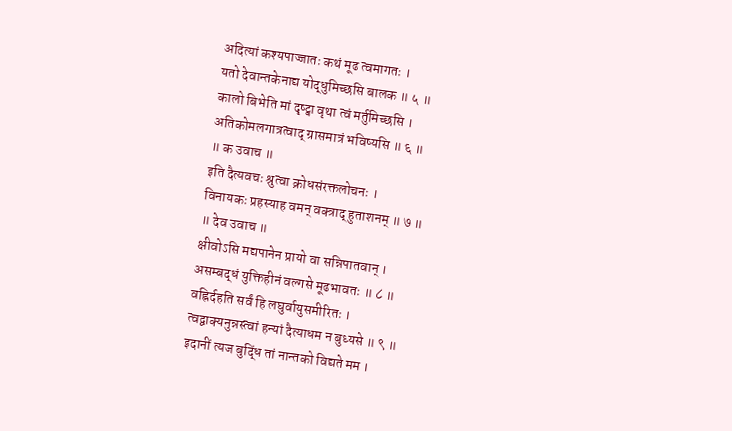अदित्यां कश्यपाज्जातः कथं मूढ त्वमागतः ।
यतो देवान्तकेनाद्य योद्धुमिच्छसि बालक ॥ ५ ॥
कालो बिभेति मां दृष्ट्वा वृथा त्वं मर्तुमिच्छसि ।
अतिकोमलगात्रत्वाद् ग्रासमात्रं भविष्यसि ॥ ६ ॥
॥ क उवाच ॥
इति दैत्यवचः श्रुत्वा क्रोधसंरक्तलोचनः ।
विनायकः प्रहस्याह वमन् वक्त्राद् हुताशनम् ॥ ७ ॥
॥ देव उवाच ॥
क्षीवोऽसि मद्यपानेन प्रायो वा सन्निपातवान् ।
असम्बद्धं युक्तिहीनं वल्गसे मूढभावतः ॥ ८ ॥
वह्निर्दहति सर्वं हि लघुर्वायुसमीरितः ।
त्वद्वाक्यनुन्नस्त्वां हन्यां दैत्याधम न बुध्यसे ॥ ९ ॥
इदानीं त्यज बुद्धिं तां नान्तको विद्यते मम ।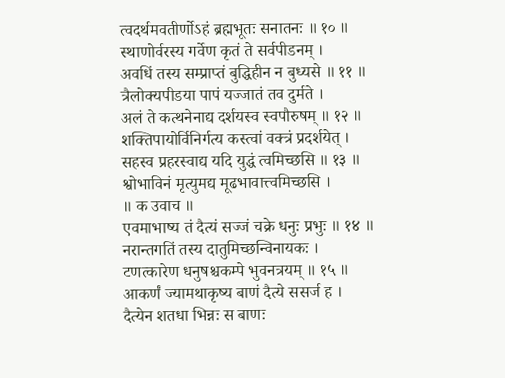त्वदर्थमवतीर्णोऽहं ब्रह्मभूतः सनातनः ॥ १० ॥
स्थाणोर्वरस्य गर्वेण कृतं ते सर्वपीडनम् ।
अवधिं तस्य सम्प्राप्तं बुद्धिहीन न बुध्यसे ॥ ११ ॥
त्रैलोक्यपीडया पापं यज्जातं तव दुर्मते ।
अलं ते कत्थनेनाद्य दर्शयस्व स्वपौरुषम् ॥ १२ ॥
शक्तिपायोर्विनिर्गत्य कस्त्वां वक्त्रं प्रदर्शयेत् ।
सहस्व प्रहरस्वाद्य यदि युद्धं त्वमिच्छसि ॥ १३ ॥
श्वोभाविनं मृत्युमद्य मूढभावात्त्वमिच्छसि ।
॥ क उवाच ॥
एवमाभाष्य तं दैत्यं सज्जं चक्रे धनुः प्रभुः ॥ १४ ॥
नरान्तगतिं तस्य दातुमिच्छन्विनायकः ।
टणत्कारेण धनुषश्चकम्पे भुवनत्रयम् ॥ १५ ॥
आकर्णं ज्यामथाकृष्य बाणं दैत्ये ससर्ज ह ।
दैत्येन शतधा भिन्नः स बाणः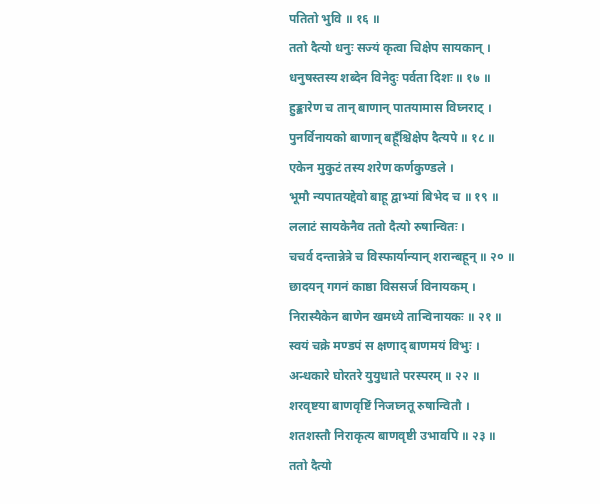पतितो भुवि ॥ १६ ॥
ततो दैत्यो धनुः सज्यं कृत्वा चिक्षेप सायकान् ।
धनुषस्तस्य शब्देन विनेदुः पर्वता दिशः ॥ १७ ॥
हुङ्कारेण च तान् बाणान् पातयामास विघ्नराट् ।
पुनर्विनायको बाणान् बहूँश्चिक्षेप दैत्यपे ॥ १८ ॥
एकेन मुकुटं तस्य शरेण कर्णकुण्डले ।
भूमौ न्यपातयद्देवो बाहू द्वाभ्यां बिभेद च ॥ १९ ॥
ललाटं सायकेनैव ततो दैत्यो रुषान्वितः ।
चचर्व दन्तान्नेत्रे च विस्फार्यान्यान् शरान्बहून् ॥ २० ॥
छादयन् गगनं काष्ठा विससर्ज विनायकम् ।
निरास्यैकेन बाणेन खमध्ये तान्विनायकः ॥ २१ ॥
स्वयं चक्रे मण्डपं स क्षणाद् बाणमयं विभुः ।
अन्धकारे घोरतरे युयुधाते परस्परम् ॥ २२ ॥
शरवृष्टया बाणवृष्टिं निजघ्नतू रुषान्वितौ ।
शतशस्तौ निराकृत्य बाणवृष्टी उभावपि ॥ २३ ॥
ततो दैत्यो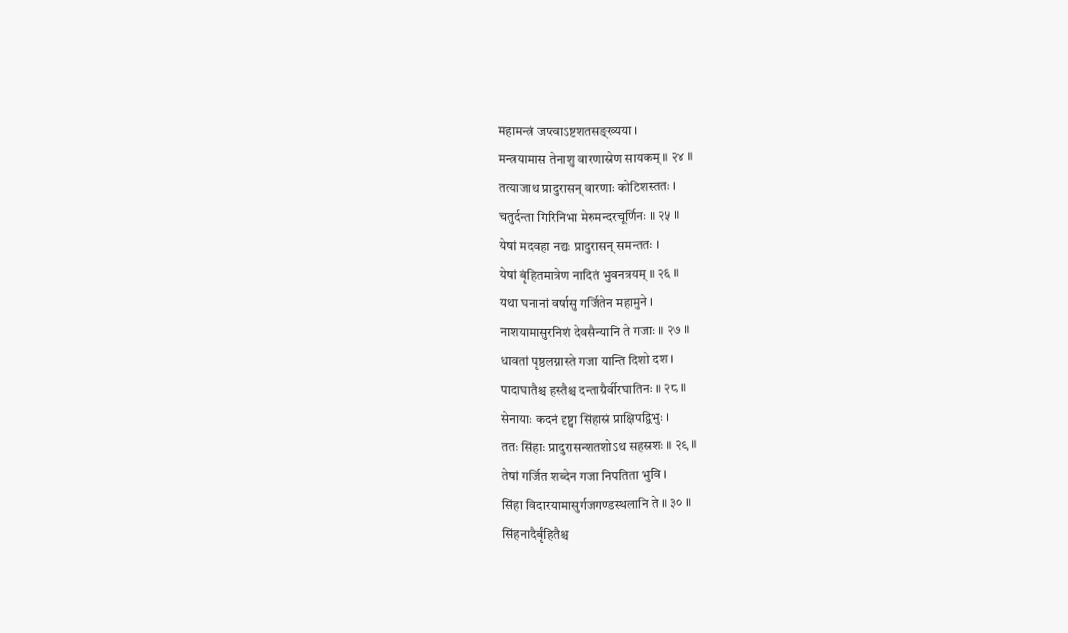महामन्त्रं जप्त्वाऽष्टशतसङ्ख्यया ।
मन्त्रयामास तेनाशु वारणास्रेण सायकम् ॥ २४ ॥
तत्याजाथ प्रादुरासन् वारणाः कोटिशस्ततः ।
चतुर्दन्ता गिरिनिभा मेरुमन्दरचूर्णिनः ॥ २५ ॥
येषां मदवहा नद्यः प्रादुरासन् समन्ततः ।
येषां बृंहितमात्रेण नादितं भुवनत्रयम् ॥ २६ ॥
यथा घनानां वर्षासु गर्जितेन महामुने ।
नाशयामासुरनिशं देवसैन्यानि ते गजाः ॥ २७ ॥
धावतां पृष्ठलग्नास्ते गजा यान्ति दिशो दश ।
पादाघातैश्च हस्तैश्च दन्ताग्रैर्वीरघातिनः ॥ २८ ॥
सेनायाः कदनं दृष्ट्वा सिंहास्रं प्राक्षिपद्विभुः ।
ततः सिंहाः प्रादुरासन्शतशोऽथ सहस्रशः ॥ २९ ॥
तेषां गर्जित शब्देन गजा निपतिता भुवि ।
सिंहा विदारयामासुर्गजगण्डस्थलानि ते ॥ ३० ॥
सिंहनादैर्बृंहितैश्च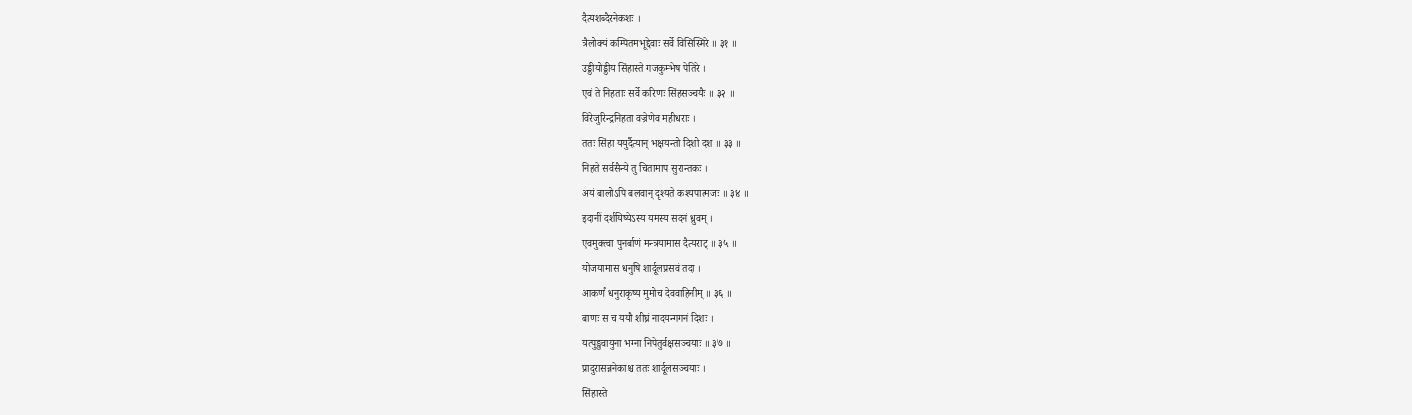दैत्यशब्दैरनेकशः ।
त्रैलोक्यं कम्पितमभूद्देवाः सर्वे विसिस्मिरे ॥ ३१ ॥
उड्डीयोड्डीय सिंहास्ते गजकुम्भेष पेतिरे ।
एवं ते निहताः सर्वे करिणः सिंहसञ्चयैः ॥ ३२ ॥
विरेजुरिन्द्रनिहता वज्रेणेव महीधराः ।
ततः सिंहा ययुर्दैत्यान् भक्षयन्तो दिशो दश ॥ ३३ ॥
निहते सर्वसैन्ये तु चितामाप सुरान्तकः ।
अयं बालोऽपि बलवान् दृश्यते कश्यपात्मजः ॥ ३४ ॥
इदानीं दर्शयिष्येऽस्य यमस्य सदनं ध्रुवम् ।
एवमुक्त्वा पुनर्बाणं मन्त्रयामास दैत्यराट् ॥ ३५ ॥
योजयामास धनुषि शार्दूलप्रसवं तदा ।
आकर्णं धनुराकृष्य मुमोच देववाहिनीम् ॥ ३६ ॥
बाणः स च ययौ शीघ्रं नादयन्गगनं दिशः ।
यत्पुङ्खवायुना भग्ना निपेतुर्वक्षसञ्चयाः ॥ ३७ ॥
प्रादुरासन्ननेकाश्च ततः शार्दूलसञ्चयाः ।
सिंहास्ते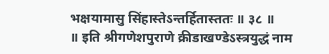भक्षयामासु सिंहास्तेऽन्तर्हितास्ततः ॥ ३८ ॥
॥ इति श्रीगणेशपुराणे क्रीडाखण्डेऽस्त्रयुद्धं नाम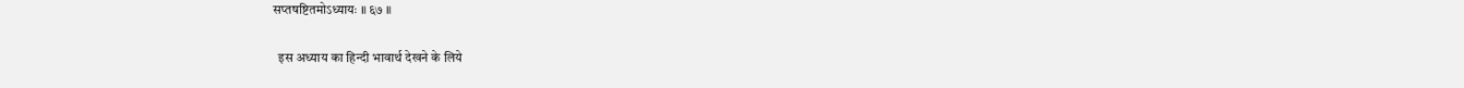सप्तषष्टितमोऽध्यायः ॥ ६७ ॥

  इस अध्याय का हिन्दी भावार्थ देखने के लिये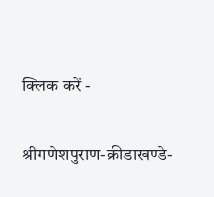क्लिक करें -

श्रीगणेशपुराण-क्रीडाखण्डे-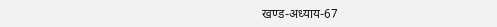खण्ड-अध्याय-67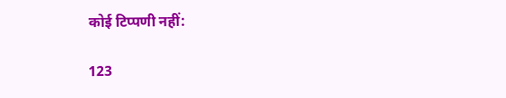कोई टिप्पणी नहीं:

123